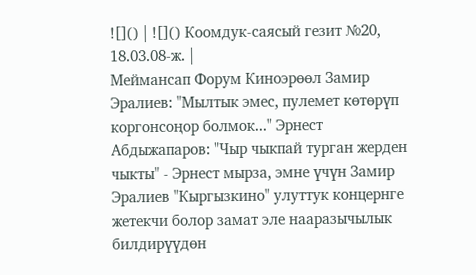![]() | ![]() Коомдук-саясый гезит №20, 18.03.08-ж. |
Меймансап Форум Киноэрөөл Замир Эралиев: "Мылтык эмес, пулемет көтөрүп коргонсоңор болмок..." Эрнест Абдыжапаров: "Чыр чыкпай турган жерден чыкты" - Эрнест мырза, эмне үчүн Замир Эралиев "Кыргызкино" улуттук концернге жетекчи болор замат эле нааразычылык билдирүүдөн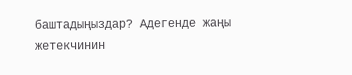баштадыңыздар? Адегенде жаңы жетекчинин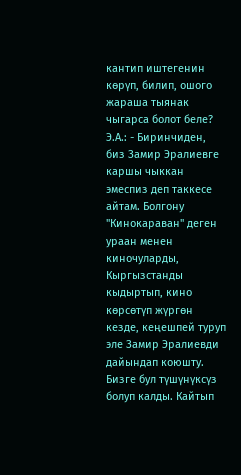кантип иштегенин көрүп, билип, ошого жараша тыянак чыгарса болот беле? Э.А.: - Биринчиден, биз Замир Эралиевге каршы чыккан эмеспиз деп таккесе айтам. Болгону "Кинокараван" деген ураан менен киночуларды, Кыргызстанды кыдыртып, кино көрсөтүп жүргөн кезде, кеңешпей туруп эле Замир Эралиевди дайындап коюшту. Бизге бул түшүнүксүз болуп калды. Кайтып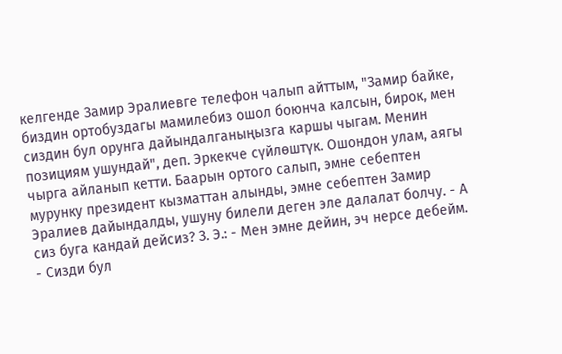келгенде Замир Эралиевге телефон чалып айттым, "Замир байке, биздин ортобуздагы мамилебиз ошол боюнча калсын, бирок, мен сиздин бул орунга дайындалганыңызга каршы чыгам. Менин позициям ушундай", деп. Эркекче сүйлөштүк. Ошондон улам, аягы чырга айланып кетти. Баарын ортого салып, эмне себептен мурунку президент кызматтан алынды, эмне себептен Замир Эралиев дайындалды, ушуну билели деген эле далалат болчу. - А сиз буга кандай дейсиз? З. Э.: - Мен эмне дейин, эч нерсе дебейм. - Сизди бул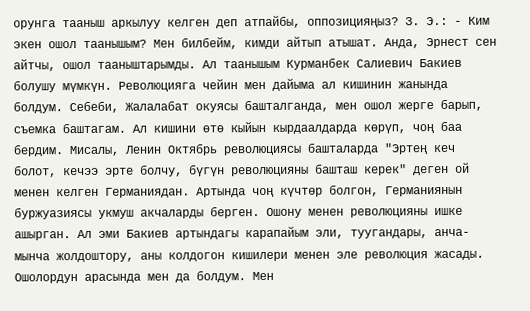орунга тааныш аркылуу келген деп атпайбы, оппозицияңыз? З. Э.: - Ким экен ошол таанышым? Мен билбейм, кимди айтып атышат. Анда, Эрнест сен айтчы, ошол тааныштарымды. Ал таанышым Курманбек Салиевич Бакиев болушу мүмкүн. Революцияга чейин мен дайыма ал кишинин жанында болдум. Себеби, Жалалабат окуясы башталганда, мен ошол жерге барып, съемка баштагам. Ал кишини өтө кыйын кырдаалдарда көрүп, чоң баа бердим. Мисалы, Ленин Октябрь революциясы башталарда "Эртең кеч болот, кечээ эрте болчу, бүгүн революцияны башташ керек" деген ой менен келген Германиядан. Артында чоң күчтөр болгон, Германиянын буржуазиясы укмуш акчаларды берген. Ошону менен революцияны ишке ашырган. Ал эми Бакиев артындагы карапайым эли, туугандары, анча-мынча жолдоштору, аны колдогон кишилери менен эле революция жасады. Ошолордун арасында мен да болдум. Мен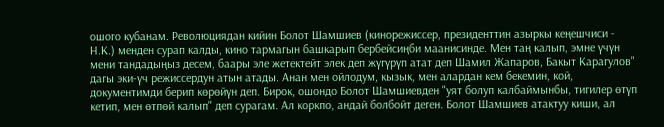ошого кубанам. Революциядан кийин Болот Шамшиев (кинорежиссер, президенттин азыркы кеңешчиси - Н.К.) менден сурап калды, кино тармагын башкарып бербейсиңби маанисинде. Мен таң калып, эмне үчүн мени тандадыңыз десем, баары эле жетектейт элек деп жүгүрүп атат деп Шамил Жапаров, Бакыт Карагулов" дагы эки-үч режиссердун атын атады. Анан мен ойлодум, кызык, мен алардан кем бекемин, кой, документимди берип көрөйүн деп. Бирок, ошондо Болот Шамшиевден "уят болуп калбаймынбы, тигилер өтүп кетип, мен өтпөй калып" деп сурагам. Ал коркпо, андай болбойт деген. Болот Шамшиев атактуу киши, ал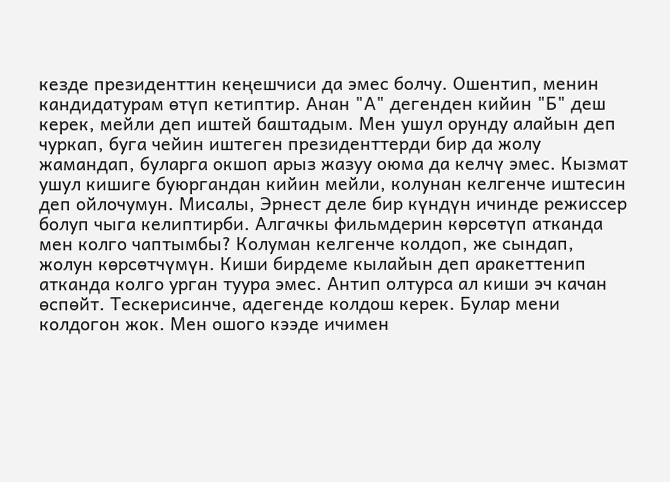кезде президенттин кеңешчиси да эмес болчу. Ошентип, менин кандидатурам өтүп кетиптир. Анан "А" дегенден кийин "Б" деш керек, мейли деп иштей баштадым. Мен ушул орунду алайын деп чуркап, буга чейин иштеген президенттерди бир да жолу жамандап, буларга окшоп арыз жазуу оюма да келчү эмес. Кызмат ушул кишиге буюргандан кийин мейли, колунан келгенче иштесин деп ойлочумун. Мисалы, Эрнест деле бир күндүн ичинде режиссер болуп чыга келиптирби. Алгачкы фильмдерин көрсөтүп атканда мен колго чаптымбы? Колуман келгенче колдоп, же сындап, жолун көрсөтчүмүн. Киши бирдеме кылайын деп аракеттенип атканда колго урган туура эмес. Антип олтурса ал киши эч качан өспөйт. Тескерисинче, адегенде колдош керек. Булар мени колдогон жок. Мен ошого кээде ичимен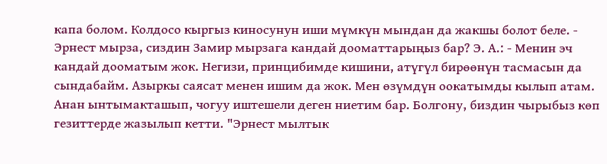капа болом. Колдосо кыргыз киносунун иши мүмкүн мындан да жакшы болот беле. - Эрнест мырза, сиздин Замир мырзага кандай дооматтарыңыз бар? Э. А.: - Менин эч кандай дооматым жок. Негизи, принцибимде кишини, атүгүл бирөөнүн тасмасын да сындабайм. Азыркы саясат менен ишим да жок. Мен өзүмдүн оокатымды кылып атам. Анан ынтымакташып, чогуу иштешели деген ниетим бар. Болгону, биздин чырыбыз көп гезиттерде жазылып кетти. "Эрнест мылтык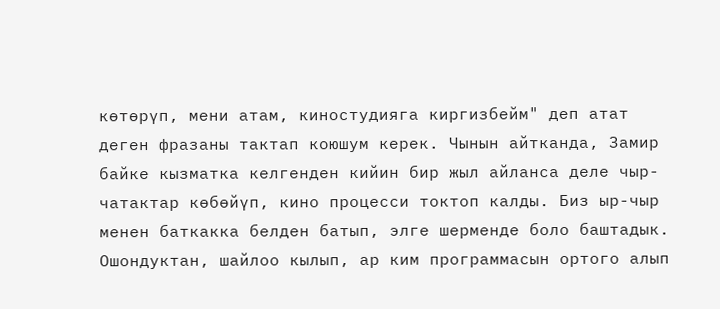көтөрүп, мени атам, киностудияга киргизбейм" деп атат деген фразаны тактап коюшум керек. Чынын айтканда, Замир байке кызматка келгенден кийин бир жыл айланса деле чыр-чатактар көбөйүп, кино процесси токтоп калды. Биз ыр-чыр менен баткакка белден батып, элге шерменде боло баштадык. Ошондуктан, шайлоо кылып, ар ким программасын ортого алып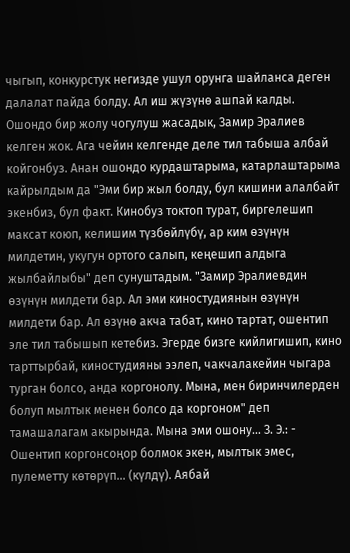чыгып, конкурстук негизде ушул орунга шайланса деген далалат пайда болду. Ал иш жүзүнө ашпай калды. Ошондо бир жолу чогулуш жасадык, Замир Эралиев келген жок. Ага чейин келгенде деле тил табыша албай койгонбуз. Анан ошондо курдаштарыма, катарлаштарыма кайрылдым да "Эми бир жыл болду, бул кишини алалбайт экенбиз, бул факт. Кинобуз токтоп турат, биргелешип максат коюп, келишим түзбөйлүбү, ар ким өзүнүн милдетин, укугун ортого салып, кеңешип алдыга жылбайлыбы" деп сунуштадым. "Замир Эралиевдин өзүнүн милдети бар. Ал эми киностудиянын өзүнүн милдети бар. Ал өзүнө акча табат, кино тартат, ошентип эле тил табышып кетебиз. Эгерде бизге кийлигишип, кино тарттырбай, киностудияны ээлеп, чакчалакейин чыгара турган болсо, анда коргонолу. Мына, мен биринчилерден болуп мылтык менен болсо да коргоном" деп тамашалагам акырында. Мына эми ошону… З. Э.: - Ошентип коргонсоңор болмок экен, мылтык эмес, пулеметту көтөрүп... (күлдү). Аябай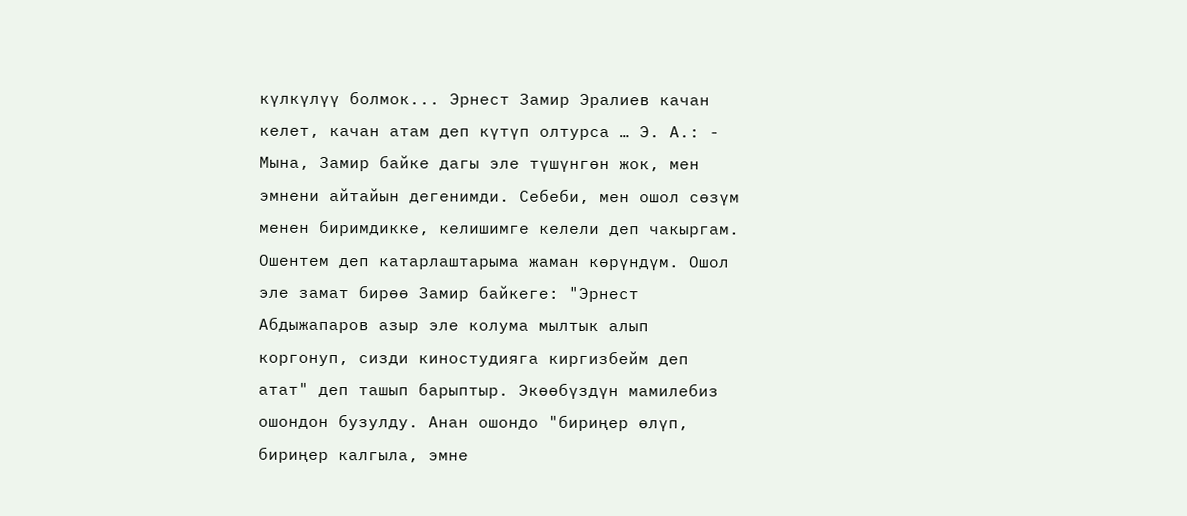күлкүлүү болмок... Эрнест Замир Эралиев качан келет, качан атам деп күтүп олтурса … Э. А.: - Мына, Замир байке дагы эле түшүнгөн жок, мен эмнени айтайын дегенимди. Себеби, мен ошол сөзүм менен биримдикке, келишимге келели деп чакыргам. Ошентем деп катарлаштарыма жаман көрүндүм. Ошол эле замат бирөө Замир байкеге: "Эрнест Абдыжапаров азыр эле колума мылтык алып коргонуп, сизди киностудияга киргизбейм деп атат" деп ташып барыптыр. Экөөбүздүн мамилебиз ошондон бузулду. Анан ошондо "бириңер өлүп, бириңер калгыла, эмне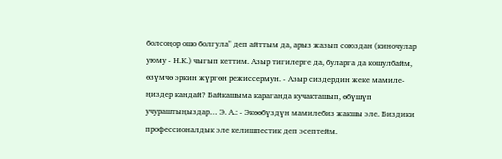болсоңор ошо болгула" деп айттым да, арыз жазып союздан (киночулар уюму - Н.К.) чыгып кеттим. Азыр тигилерге да, буларга да кошулбайм, өзүмчө эркин жүргөн режиссермун. - Азыр сиздердин жеке мамиле-ңиздер кандай? Байкашыма караганда кучакташып, өбүшүп учураштыңыздар… Э. А.: - Экөөбүздүн мамилебиз жакшы эле. Биздики профессионалдык эле келишпестик деп эсептейм.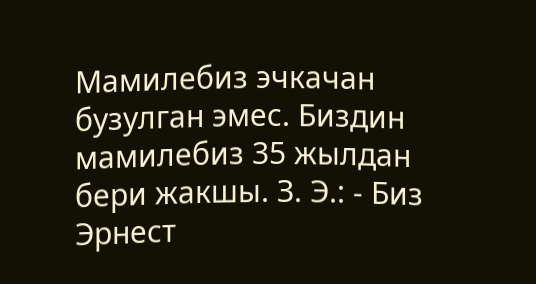Мамилебиз эчкачан бузулган эмес. Биздин мамилебиз 35 жылдан бери жакшы. З. Э.: - Биз Эрнест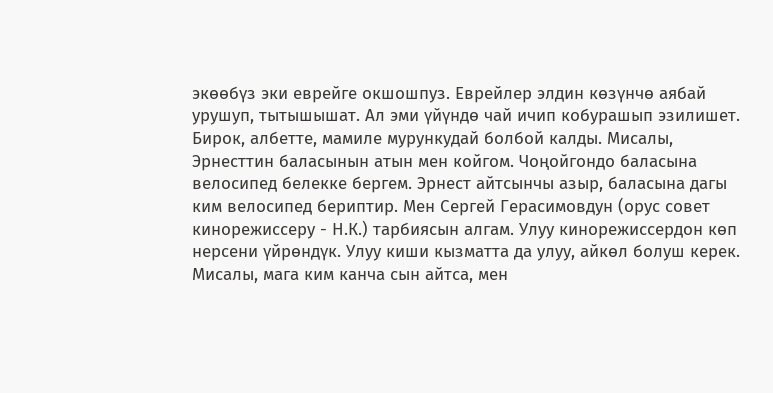экөөбүз эки еврейге окшошпуз. Еврейлер элдин көзүнчө аябай урушуп, тытышышат. Ал эми үйүндө чай ичип кобурашып эзилишет. Бирок, албетте, мамиле мурункудай болбой калды. Мисалы, Эрнесттин баласынын атын мен койгом. Чоңойгондо баласына велосипед белекке бергем. Эрнест айтсынчы азыр, баласына дагы ким велосипед бериптир. Мен Сергей Герасимовдун (орус совет кинорежиссеру - Н.К.) тарбиясын алгам. Улуу кинорежиссердон көп нерсени үйрөндүк. Улуу киши кызматта да улуу, айкөл болуш керек. Мисалы, мага ким канча сын айтса, мен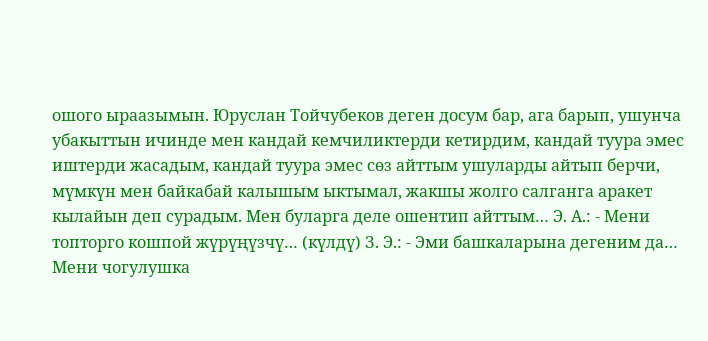ошого ыраазымын. Юруслан Тойчубеков деген досум бар, ага барып, ушунча убакыттын ичинде мен кандай кемчиликтерди кетирдим, кандай туура эмес иштерди жасадым, кандай туура эмес сөз айттым ушуларды айтып берчи, мүмкүн мен байкабай калышым ыктымал, жакшы жолго салганга аракет кылайын деп сурадым. Мен буларга деле ошентип айттым… Э. А.: - Мени топторго кошпой жүрүңүзчү… (күлдү) З. Э.: - Эми башкаларына дегеним да… Мени чогулушка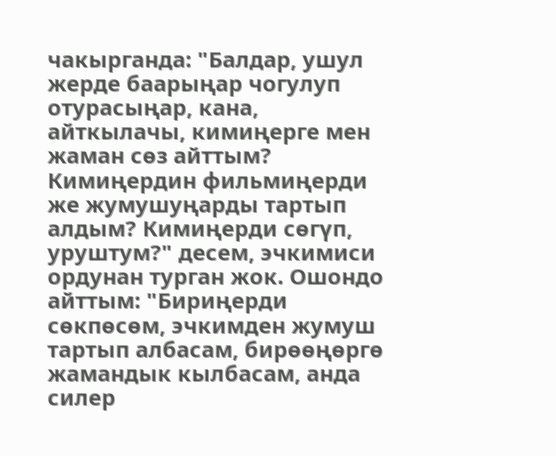чакырганда: "Балдар, ушул жерде баарыңар чогулуп отурасыңар, кана, айткылачы, кимиңерге мен жаман сөз айттым? Кимиңердин фильмиңерди же жумушуңарды тартып алдым? Кимиңерди сөгүп, уруштум?" десем, эчкимиси ордунан турган жок. Ошондо айттым: "Бириңерди сөкпөсөм, эчкимден жумуш тартып албасам, бирөөңөргө жамандык кылбасам, анда силер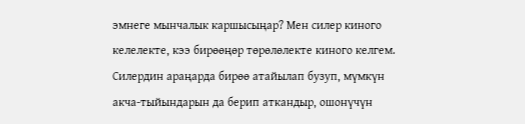эмнеге мынчалык каршысыңар? Мен силер киного келелекте, кээ бирөөңөр төрөлөлекте киного келгем. Силердин араңарда бирөө атайылап бузуп, мүмкүн акча-тыйындарын да берип аткандыр, ошонүчүн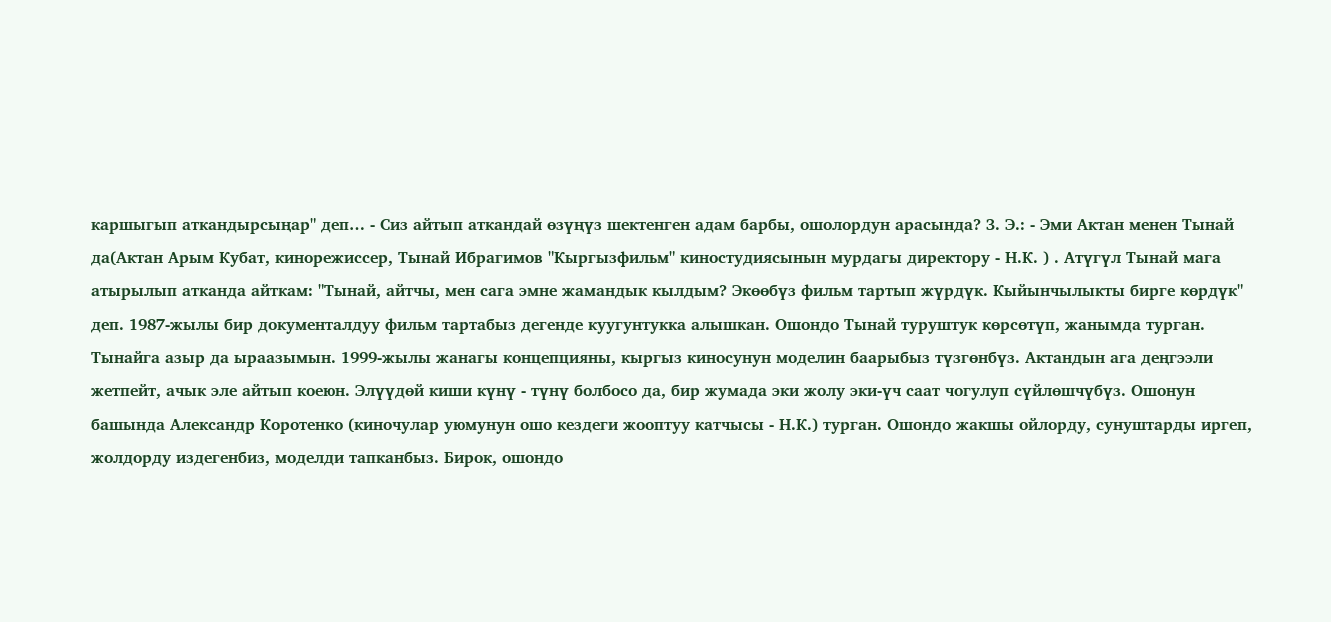каршыгып аткандырсыңар" деп… - Сиз айтып аткандай өзүңүз шектенген адам барбы, ошолордун арасында? З. Э.: - Эми Актан менен Тынай да(Актан Арым Кубат, кинорежиссер, Тынай Ибрагимов "Кыргызфильм" киностудиясынын мурдагы директору - Н.К. ) . Атүгүл Тынай мага атырылып атканда айткам: "Тынай, айтчы, мен сага эмне жамандык кылдым? Экөөбүз фильм тартып жүрдүк. Кыйынчылыкты бирге көрдүк" деп. 1987-жылы бир документалдуу фильм тартабыз дегенде куугунтукка алышкан. Ошондо Тынай туруштук көрсөтүп, жанымда турган. Тынайга азыр да ыраазымын. 1999-жылы жанагы концепцияны, кыргыз киносунун моделин баарыбыз түзгөнбүз. Актандын ага деңгээли жетпейт, ачык эле айтып коеюн. Элүүдөй киши күнү - түнү болбосо да, бир жумада эки жолу эки-үч саат чогулуп сүйлөшчүбүз. Ошонун башында Александр Коротенко (киночулар уюмунун ошо кездеги жооптуу катчысы - Н.К.) турган. Ошондо жакшы ойлорду, сунуштарды иргеп, жолдорду издегенбиз, моделди тапканбыз. Бирок, ошондо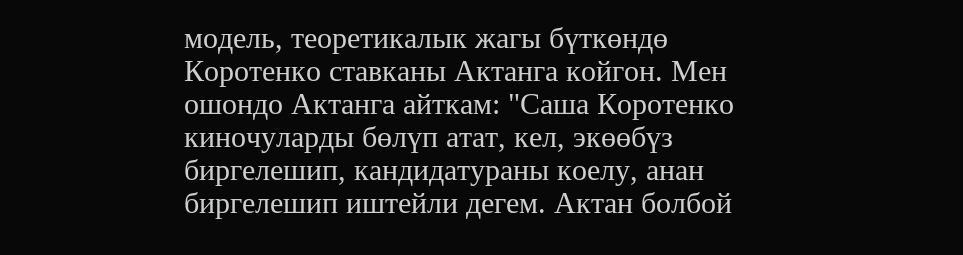модель, теоретикалык жагы бүткөндө Коротенко ставканы Актанга койгон. Мен ошондо Актанга айткам: "Саша Коротенко киночуларды бөлүп атат, кел, экөөбүз биргелешип, кандидатураны коелу, анан биргелешип иштейли дегем. Актан болбой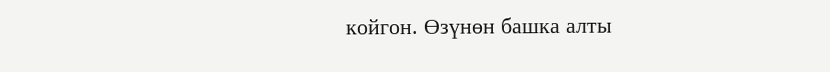койгон. Өзүнөн башка алты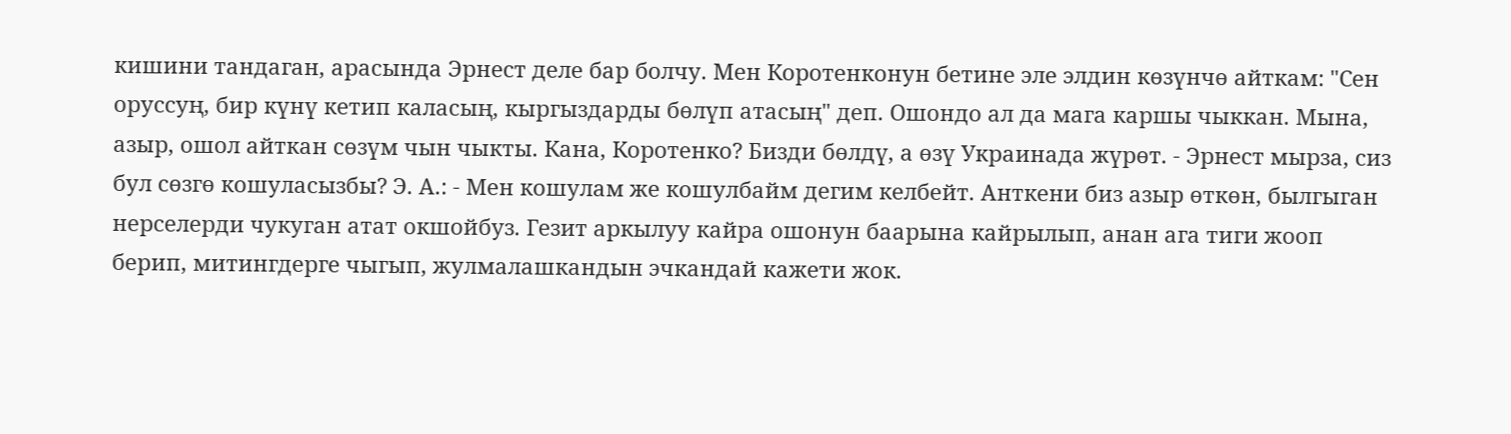кишини тандаган, арасында Эрнест деле бар болчу. Мен Коротенконун бетине эле элдин көзүнчө айткам: "Сен оруссуң, бир күнү кетип каласың, кыргыздарды бөлүп атасың" деп. Ошондо ал да мага каршы чыккан. Мына, азыр, ошол айткан сөзүм чын чыкты. Кана, Коротенко? Бизди бөлдү, а өзү Украинада жүрөт. - Эрнест мырза, сиз бул сөзгө кошуласызбы? Э. А.: - Мен кошулам же кошулбайм дегим келбейт. Анткени биз азыр өткөн, былгыган нерселерди чукуган атат окшойбуз. Гезит аркылуу кайра ошонун баарына кайрылып, анан ага тиги жооп берип, митингдерге чыгып, жулмалашкандын эчкандай кажети жок.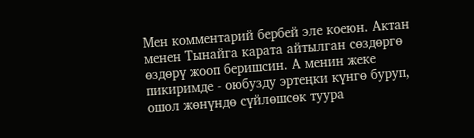Мен комментарий бербей эле коеюн. Актан менен Тынайга карата айтылган сөздөргө өздөрү жооп беришсин. А менин жеке пикиримде - оюбузду эртеңки күнгө буруп, ошол жөнүндө сүйлөшсөк туура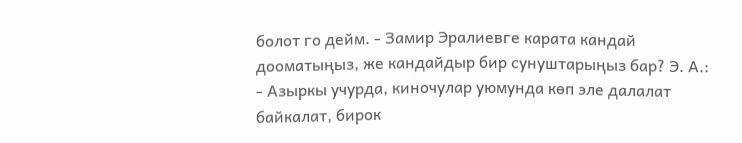болот го дейм. - Замир Эралиевге карата кандай дооматыңыз, же кандайдыр бир сунуштарыңыз бар? Э. А.: - Азыркы учурда, киночулар уюмунда көп эле далалат байкалат, бирок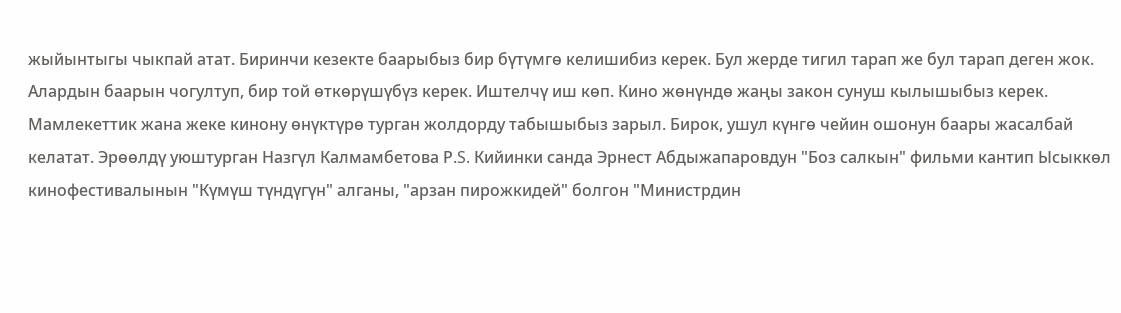жыйынтыгы чыкпай атат. Биринчи кезекте баарыбыз бир бүтүмгө келишибиз керек. Бул жерде тигил тарап же бул тарап деген жок. Алардын баарын чогултуп, бир той өткөрүшүбүз керек. Иштелчү иш көп. Кино жөнүндө жаңы закон сунуш кылышыбыз керек. Мамлекеттик жана жеке кинону өнүктүрө турган жолдорду табышыбыз зарыл. Бирок, ушул күнгө чейин ошонун баары жасалбай келатат. Эрөөлдү уюштурган Назгүл Калмамбетова Р.S. Кийинки санда Эрнест Абдыжапаровдун "Боз салкын" фильми кантип Ысыккөл кинофестивалынын "Күмүш түндүгүн" алганы, "арзан пирожкидей" болгон "Министрдин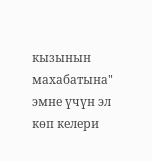кызынын махабатына" эмне үчүн эл көп келери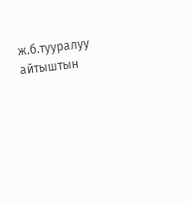ж.б.тууралуу айтыштын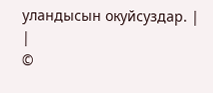уландысын окуйсуздар. |
|
©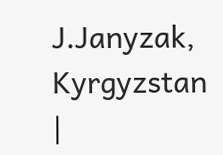J.Janyzak, Kyrgyzstan
|